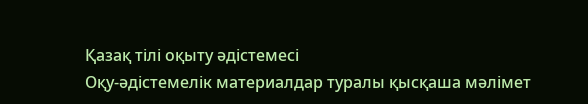Қазақ тілі оқыту әдістемесі
Оқу-әдістемелік материалдар туралы қысқаша мәлімет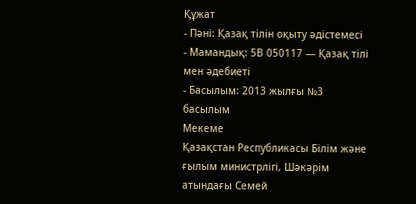Құжат
- Пәні: Қазақ тілін оқыту әдістемесі
- Мамандық: 5В 050117 — Қазақ тілі мен әдебиеті
- Басылым: 2013 жылғы №3 басылым
Мекеме
Қазақстан Республикасы Білім және ғылым министрлігі, Шәкәрім атындағы Семей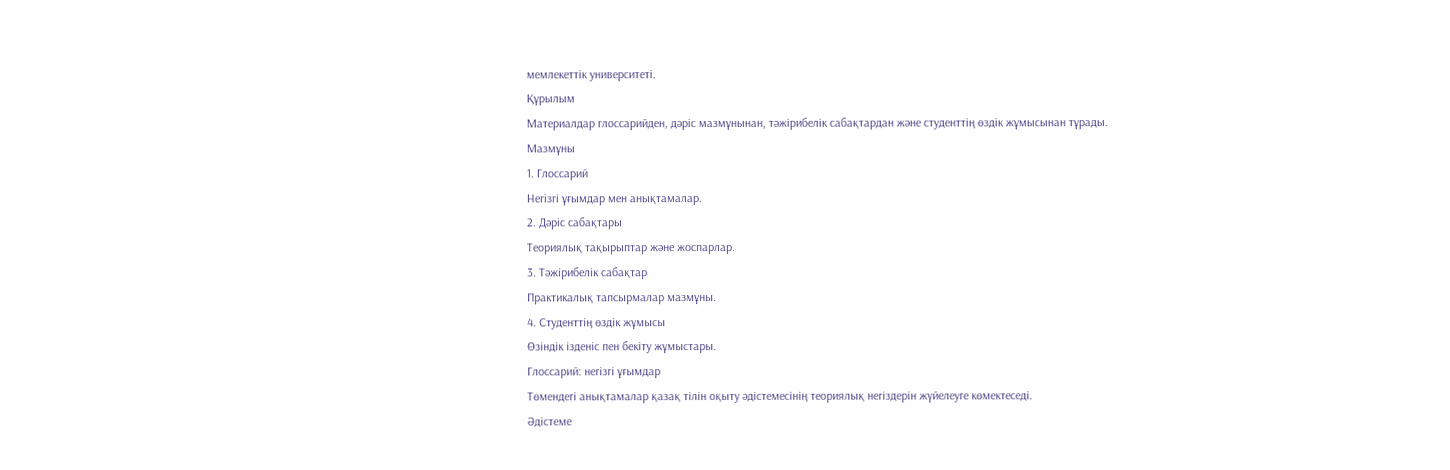мемлекеттік университеті.
Құрылым
Материалдар глоссарийден, дәріс мазмұнынан, тәжірибелік сабақтардан және студенттің өздік жұмысынан тұрады.
Мазмұны
1. Глоссарий
Негізгі ұғымдар мен анықтамалар.
2. Дәріс сабақтары
Теориялық тақырыптар және жоспарлар.
3. Тәжірибелік сабақтар
Практикалық тапсырмалар мазмұны.
4. Студенттің өздік жұмысы
Өзіндік ізденіс пен бекіту жұмыстары.
Глоссарий: негізгі ұғымдар
Төмендегі анықтамалар қазақ тілін оқыту әдістемесінің теориялық негіздерін жүйелеуге көмектеседі.
Әдістеме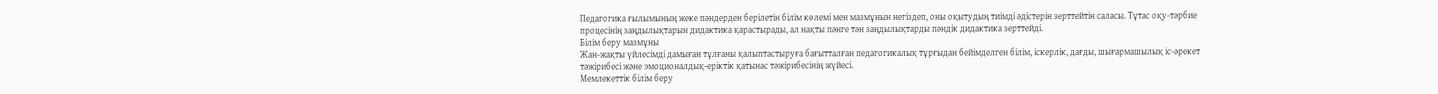Педагогика ғылымының жеке пәндерден берілетін білім көлемі мен мазмұнын негіздеп, оны оқытудың тиімді әдістерін зерттейтін саласы. Тұтас оқу-тәрбие процесінің заңдылықтарын дидактика қарастырады, ал нақты пәнге тән заңдылықтарды пәндік дидактика зерттейді.
Білім беру мазмұны
Жан-жақты үйлесімді дамыған тұлғаны қалыптастыруға бағытталған педагогикалық тұрғыдан бейімделген білім, іскерлік, дағды, шығармашылық іс-әрекет тәжірибесі және эмоционалдық-еріктік қатынас тәжірибесінің жүйесі.
Мемлекеттік білім беру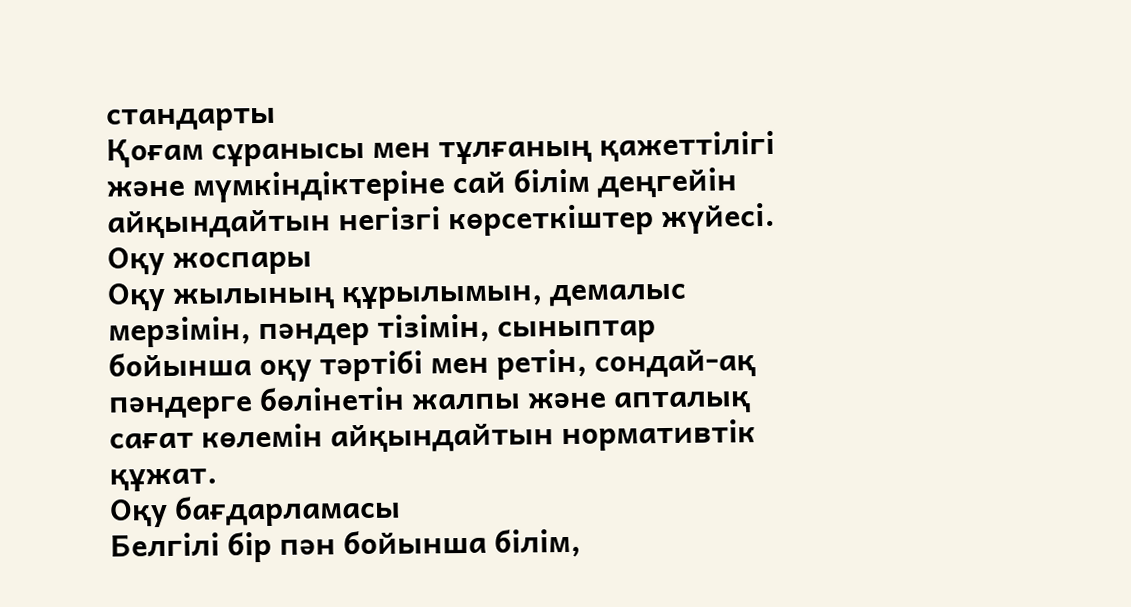стандарты
Қоғам сұранысы мен тұлғаның қажеттілігі және мүмкіндіктеріне сай білім деңгейін айқындайтын негізгі көрсеткіштер жүйесі.
Оқу жоспары
Оқу жылының құрылымын, демалыс мерзімін, пәндер тізімін, сыныптар бойынша оқу тәртібі мен ретін, сондай-ақ пәндерге бөлінетін жалпы және апталық сағат көлемін айқындайтын нормативтік құжат.
Оқу бағдарламасы
Белгілі бір пән бойынша білім,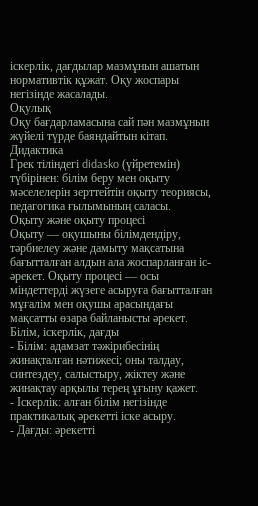іскерлік, дағдылар мазмұнын ашатын нормативтік құжат. Оқу жоспары негізінде жасалады.
Оқулық
Оқу бағдарламасына сай пән мазмұнын жүйелі түрде баяндайтын кітап.
Дидактика
Грек тіліндегі didasko (үйретемін) түбірінен: білім беру мен оқыту мәселелерін зерттейтін оқыту теориясы, педагогика ғылымының саласы.
Оқыту және оқыту процесі
Оқыту — оқушыны білімдендіру, тәрбиелеу және дамыту мақсатына бағытталған алдын ала жоспарланған іс-әрекет. Оқыту процесі — осы міндеттерді жүзеге асыруға бағытталған мұғалім мен оқушы арасындағы мақсатты өзара байланысты әрекет.
Білім, іскерлік, дағды
- Білім: адамзат тәжірибесінің жинақталған нәтижесі; оны талдау, синтездеу, салыстыру, жіктеу және жинақтау арқылы терең ұғыну қажет.
- Іскерлік: алған білім негізінде практикалық әрекетті іске асыру.
- Дағды: әрекетті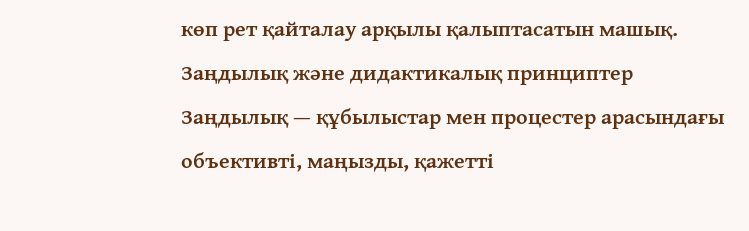көп рет қайталау арқылы қалыптасатын машық.
Заңдылық және дидактикалық принциптер
Заңдылық — құбылыстар мен процестер арасындағы объективті, маңызды, қажетті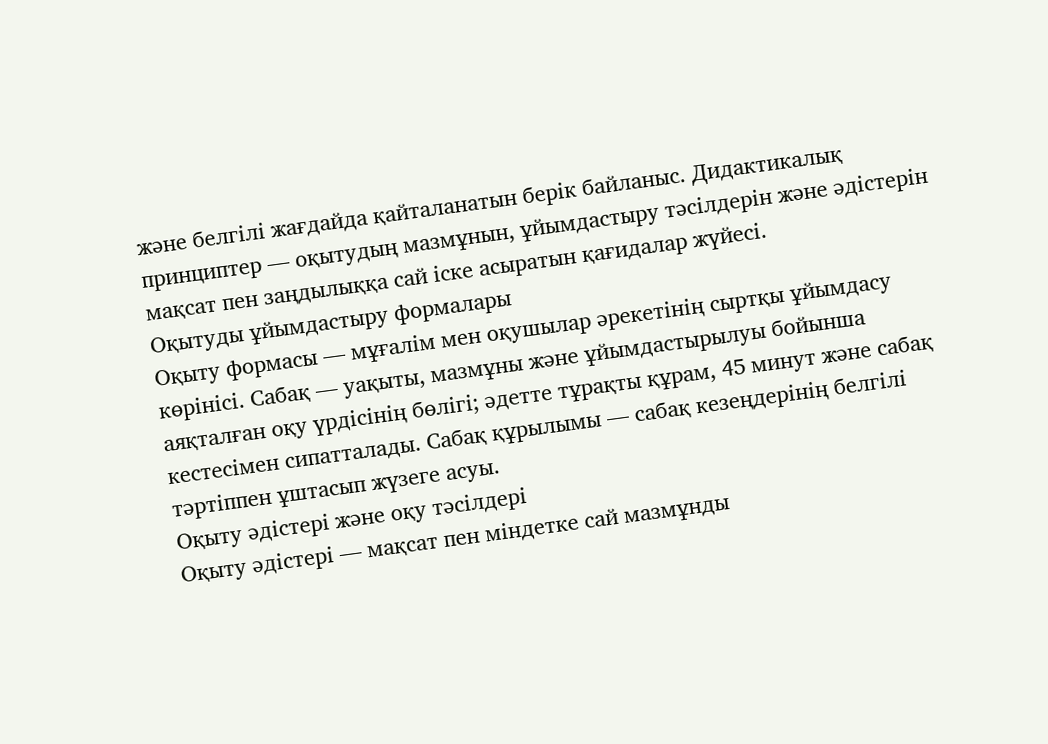және белгілі жағдайда қайталанатын берік байланыс. Дидактикалық принциптер — оқытудың мазмұнын, ұйымдастыру тәсілдерін және әдістерін мақсат пен заңдылыққа сай іске асыратын қағидалар жүйесі.
Оқытуды ұйымдастыру формалары
Оқыту формасы — мұғалім мен оқушылар әрекетінің сыртқы ұйымдасу көрінісі. Сабақ — уақыты, мазмұны және ұйымдастырылуы бойынша аяқталған оқу үрдісінің бөлігі; әдетте тұрақты құрам, 45 минут және сабақ кестесімен сипатталады. Сабақ құрылымы — сабақ кезеңдерінің белгілі тәртіппен ұштасып жүзеге асуы.
Оқыту әдістері және оқу тәсілдері
Оқыту әдістері — мақсат пен міндетке сай мазмұнды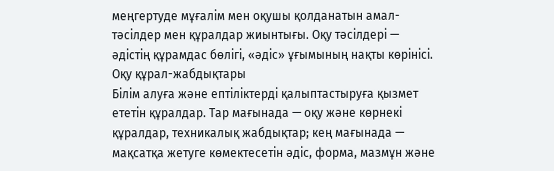меңгертуде мұғалім мен оқушы қолданатын амал-тәсілдер мен құралдар жиынтығы. Оқу тәсілдері — әдістің құрамдас бөлігі, «әдіс» ұғымының нақты көрінісі.
Оқу құрал-жабдықтары
Білім алуға және ептіліктерді қалыптастыруға қызмет ететін құралдар. Тар мағынада — оқу және көрнекі құралдар, техникалық жабдықтар; кең мағынада — мақсатқа жетуге көмектесетін әдіс, форма, мазмұн және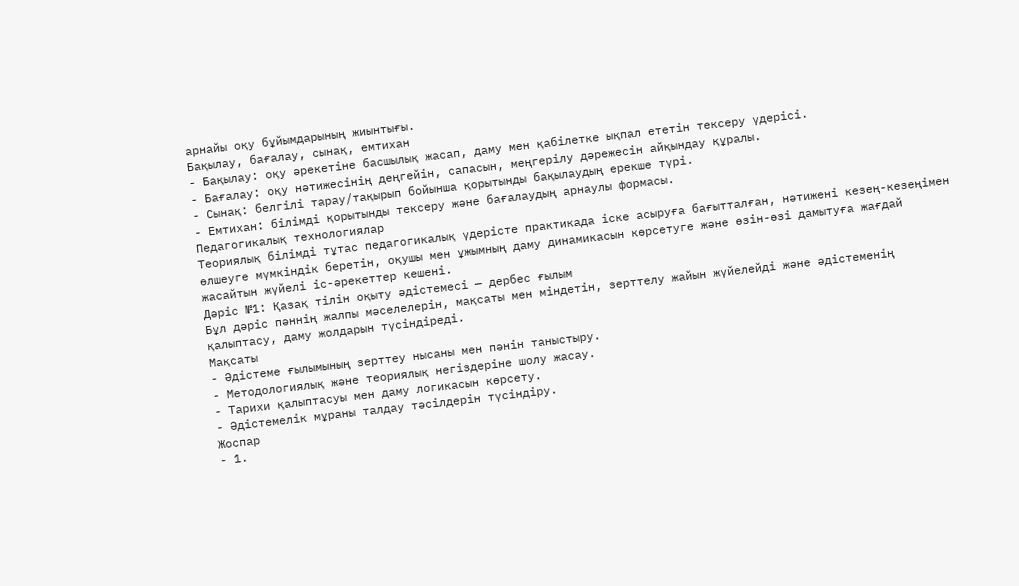арнайы оқу бұйымдарының жиынтығы.
Бақылау, бағалау, сынақ, емтихан
- Бақылау: оқу әрекетіне басшылық жасап, даму мен қабілетке ықпал ететін тексеру үдерісі.
- Бағалау: оқу нәтижесінің деңгейін, сапасын, меңгерілу дәрежесін айқындау құралы.
- Сынақ: белгілі тарау/тақырып бойынша қорытынды бақылаудың ерекше түрі.
- Емтихан: білімді қорытынды тексеру және бағалаудың арнаулы формасы.
Педагогикалық технологиялар
Теориялық білімді тұтас педагогикалық үдерісте практикада іске асыруға бағытталған, нәтижені кезең-кезеңімен өлшеуге мүмкіндік беретін, оқушы мен ұжымның даму динамикасын көрсетуге және өзін-өзі дамытуға жағдай жасайтын жүйелі іс-әрекеттер кешені.
Дәріс №1: Қазақ тілін оқыту әдістемесі — дербес ғылым
Бұл дәріс пәннің жалпы мәселелерін, мақсаты мен міндетін, зерттелу жайын жүйелейді және әдістеменің қалыптасу, даму жолдарын түсіндіреді.
Мақсаты
- Әдістеме ғылымының зерттеу нысаны мен пәнін таныстыру.
- Методологиялық және теориялық негіздеріне шолу жасау.
- Тарихи қалыптасуы мен даму логикасын көрсету.
- Әдістемелік мұраны талдау тәсілдерін түсіндіру.
Жоспар
- 1.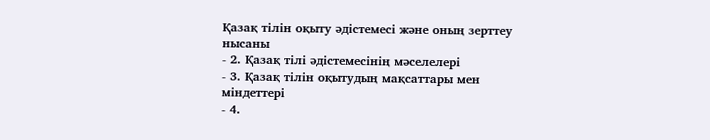Қазақ тілін оқыту әдістемесі және оның зерттеу нысаны
- 2. Қазақ тілі әдістемесінің мәселелері
- 3. Қазақ тілін оқытудың мақсаттары мен міндеттері
- 4.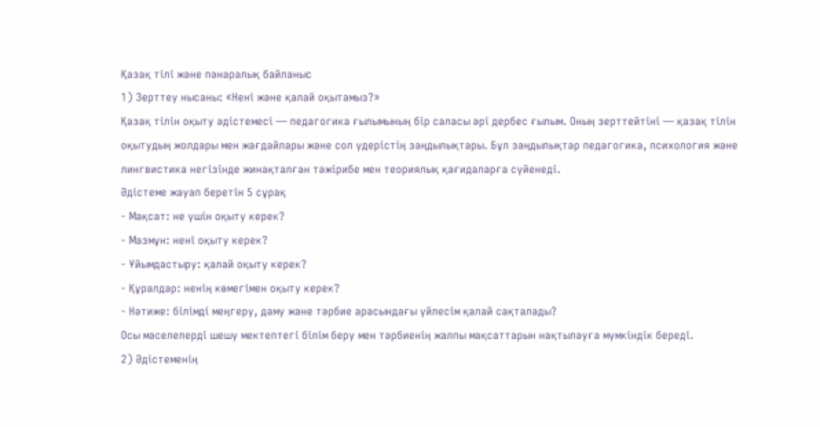Қазақ тілі және пәнаралық байланыс
1) Зерттеу нысаны: «Нені және қалай оқытамыз?»
Қазақ тілін оқыту әдістемесі — педагогика ғылымының бір саласы әрі дербес ғылым. Оның зерттейтіні — қазақ тілін оқытудың жолдары мен жағдайлары және сол үдерістің заңдылықтары. Бұл заңдылықтар педагогика, психология және лингвистика негізінде жинақталған тәжірибе мен теориялық қағидаларға сүйенеді.
Әдістеме жауап беретін 5 сұрақ
- Мақсат: не үшін оқыту керек?
- Мазмұн: нені оқыту керек?
- Ұйымдастыру: қалай оқыту керек?
- Құралдар: ненің көмегімен оқыту керек?
- Нәтиже: білімді меңгеру, даму және тәрбие арасындағы үйлесім қалай сақталады?
Осы мәселелерді шешу мектептегі білім беру мен тәрбиенің жалпы мақсаттарын нақтылауға мүмкіндік береді.
2) Әдістеменің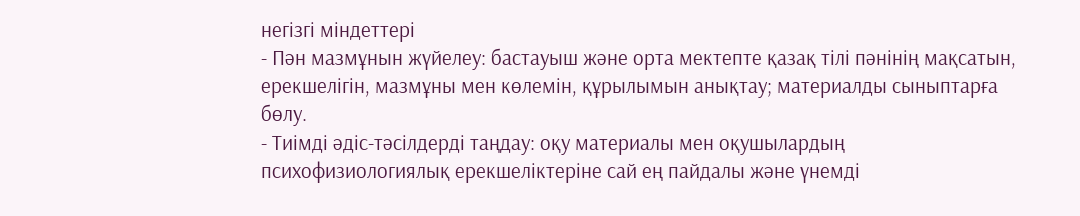негізгі міндеттері
- Пән мазмұнын жүйелеу: бастауыш және орта мектепте қазақ тілі пәнінің мақсатын, ерекшелігін, мазмұны мен көлемін, құрылымын анықтау; материалды сыныптарға бөлу.
- Тиімді әдіс-тәсілдерді таңдау: оқу материалы мен оқушылардың психофизиологиялық ерекшеліктеріне сай ең пайдалы және үнемді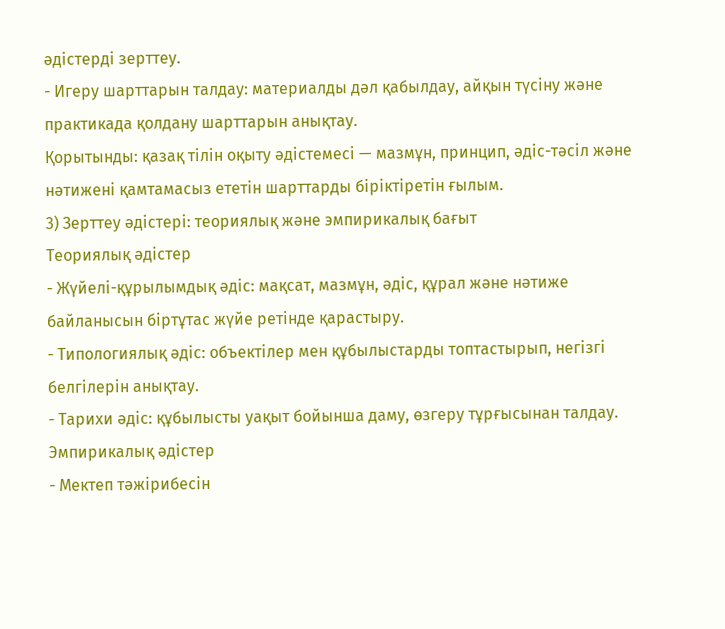әдістерді зерттеу.
- Игеру шарттарын талдау: материалды дәл қабылдау, айқын түсіну және практикада қолдану шарттарын анықтау.
Қорытынды: қазақ тілін оқыту әдістемесі — мазмұн, принцип, әдіс-тәсіл және нәтижені қамтамасыз ететін шарттарды біріктіретін ғылым.
3) Зерттеу әдістері: теориялық және эмпирикалық бағыт
Теориялық әдістер
- Жүйелі-құрылымдық әдіс: мақсат, мазмұн, әдіс, құрал және нәтиже байланысын біртұтас жүйе ретінде қарастыру.
- Типологиялық әдіс: объектілер мен құбылыстарды топтастырып, негізгі белгілерін анықтау.
- Тарихи әдіс: құбылысты уақыт бойынша даму, өзгеру тұрғысынан талдау.
Эмпирикалық әдістер
- Мектеп тәжірибесін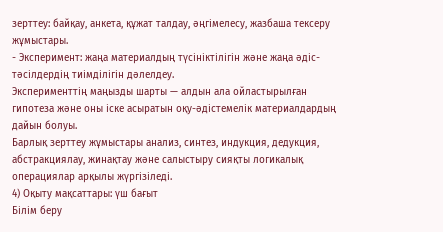зерттеу: байқау, анкета, құжат талдау, әңгімелесу, жазбаша тексеру жұмыстары.
- Эксперимент: жаңа материалдың түсініктілігін және жаңа әдіс-тәсілдердің тиімділігін дәлелдеу.
Эксперименттің маңызды шарты — алдын ала ойластырылған гипотеза және оны іске асыратын оқу-әдістемелік материалдардың дайын болуы.
Барлық зерттеу жұмыстары анализ, синтез, индукция, дедукция, абстракциялау, жинақтау және салыстыру сияқты логикалық операциялар арқылы жүргізіледі.
4) Оқыту мақсаттары: үш бағыт
Білім беру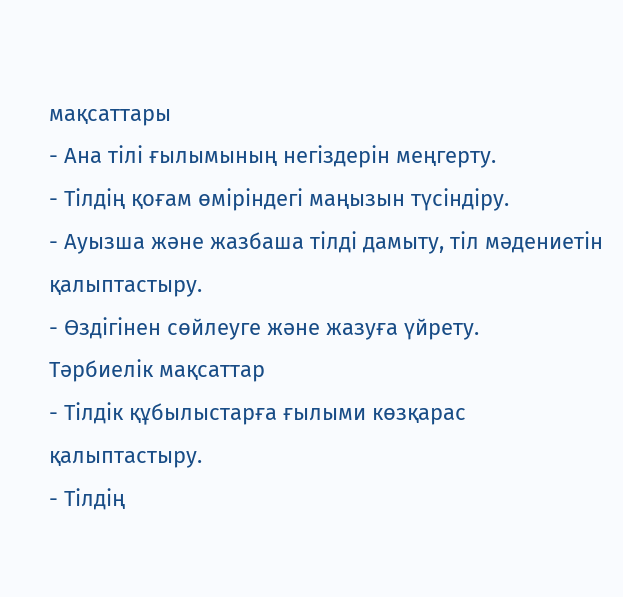мақсаттары
- Ана тілі ғылымының негіздерін меңгерту.
- Тілдің қоғам өміріндегі маңызын түсіндіру.
- Ауызша және жазбаша тілді дамыту, тіл мәдениетін қалыптастыру.
- Өздігінен сөйлеуге және жазуға үйрету.
Тәрбиелік мақсаттар
- Тілдік құбылыстарға ғылыми көзқарас қалыптастыру.
- Тілдің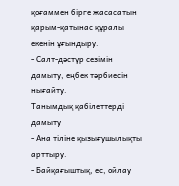қоғаммен бірге жасасатын қарым-қатынас құралы екенін ұғындыру.
- Салт-дәстүр сезімін дамыту, еңбек тәрбиесін нығайту.
Танымдық қабілеттерді дамыту
- Ана тіліне қызығушылықты арттыру.
- Байқағыштық, ес, ойлау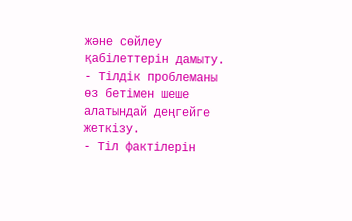және сөйлеу қабілеттерін дамыту.
- Тілдік проблеманы өз бетімен шеше алатындай деңгейге жеткізу.
- Тіл фактілерін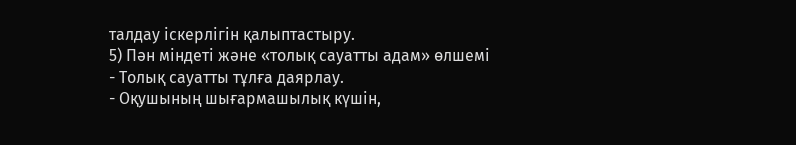талдау іскерлігін қалыптастыру.
5) Пән міндеті және «толық сауатты адам» өлшемі
- Толық сауатты тұлға даярлау.
- Оқушының шығармашылық күшін,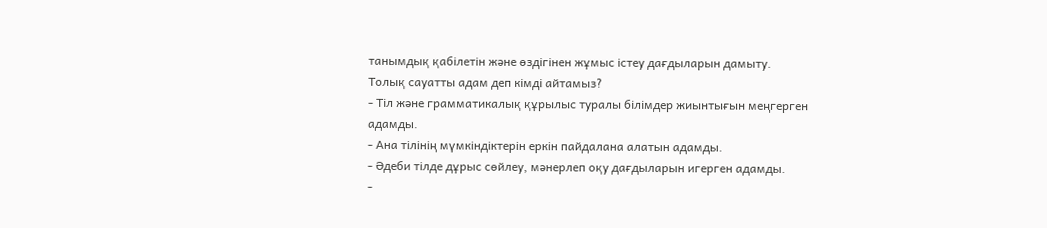танымдық қабілетін және өздігінен жұмыс істеу дағдыларын дамыту.
Толық сауатты адам деп кімді айтамыз?
- Тіл және грамматикалық құрылыс туралы білімдер жиынтығын меңгерген адамды.
- Ана тілінің мүмкіндіктерін еркін пайдалана алатын адамды.
- Әдеби тілде дұрыс сөйлеу, мәнерлеп оқу дағдыларын игерген адамды.
-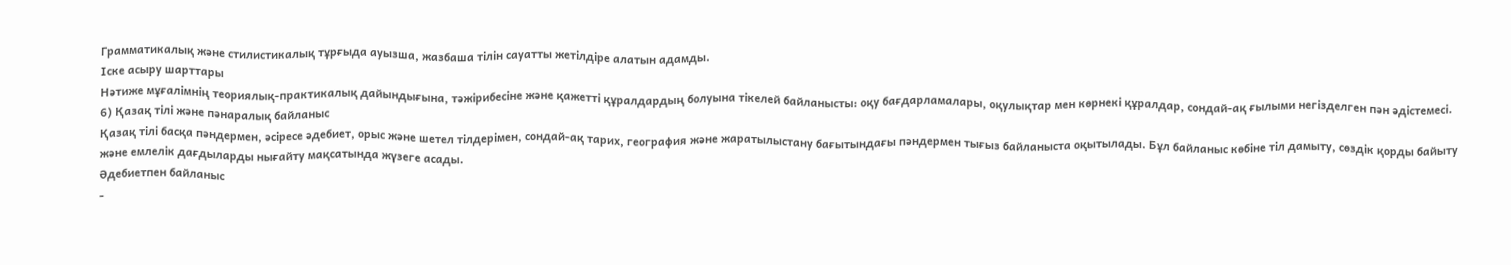Грамматикалық және стилистикалық тұрғыда ауызша, жазбаша тілін сауатты жетілдіре алатын адамды.
Іске асыру шарттары
Нәтиже мұғалімнің теориялық-практикалық дайындығына, тәжірибесіне және қажетті құралдардың болуына тікелей байланысты: оқу бағдарламалары, оқулықтар мен көрнекі құралдар, сондай-ақ ғылыми негізделген пән әдістемесі.
6) Қазақ тілі және пәнаралық байланыс
Қазақ тілі басқа пәндермен, әсіресе әдебиет, орыс және шетел тілдерімен, сондай-ақ тарих, география және жаратылыстану бағытындағы пәндермен тығыз байланыста оқытылады. Бұл байланыс көбіне тіл дамыту, сөздік қорды байыту және емлелік дағдыларды нығайту мақсатында жүзеге асады.
Әдебиетпен байланыс
-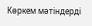Көркем мәтіндерді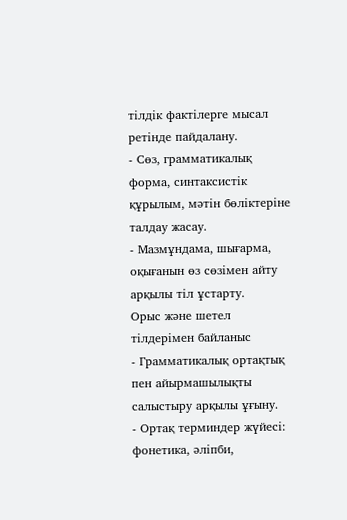тілдік фактілерге мысал ретінде пайдалану.
- Сөз, грамматикалық форма, синтаксистік құрылым, мәтін бөліктеріне талдау жасау.
- Мазмұндама, шығарма, оқығанын өз сөзімен айту арқылы тіл ұстарту.
Орыс және шетел тілдерімен байланыс
- Грамматикалық ортақтық пен айырмашылықты салыстыру арқылы ұғыну.
- Ортақ терминдер жүйесі: фонетика, әліпби,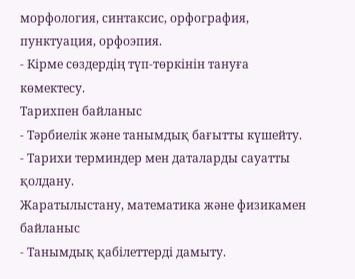морфология, синтаксис, орфография, пунктуация, орфоэпия.
- Кірме сөздердің түп-төркінін тануға көмектесу.
Тарихпен байланыс
- Тәрбиелік және танымдық бағытты күшейту.
- Тарихи терминдер мен даталарды сауатты қолдану.
Жаратылыстану, математика және физикамен байланыс
- Танымдық қабілеттерді дамыту.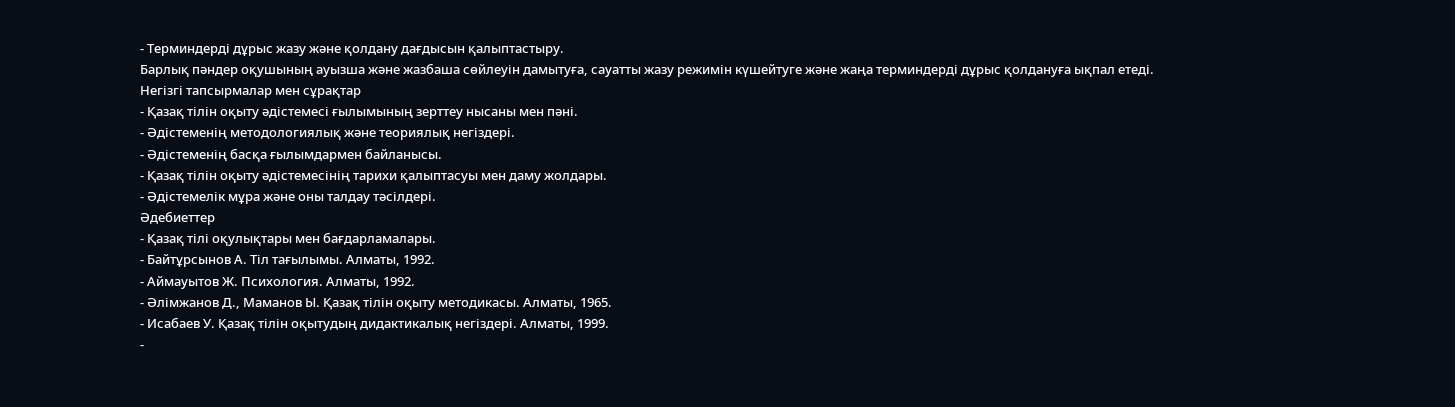- Терминдерді дұрыс жазу және қолдану дағдысын қалыптастыру.
Барлық пәндер оқушының ауызша және жазбаша сөйлеуін дамытуға, сауатты жазу режимін күшейтуге және жаңа терминдерді дұрыс қолдануға ықпал етеді.
Негізгі тапсырмалар мен сұрақтар
- Қазақ тілін оқыту әдістемесі ғылымының зерттеу нысаны мен пәні.
- Әдістеменің методологиялық және теориялық негіздері.
- Әдістеменің басқа ғылымдармен байланысы.
- Қазақ тілін оқыту әдістемесінің тарихи қалыптасуы мен даму жолдары.
- Әдістемелік мұра және оны талдау тәсілдері.
Әдебиеттер
- Қазақ тілі оқулықтары мен бағдарламалары.
- Байтұрсынов А. Тіл тағылымы. Алматы, 1992.
- Аймауытов Ж. Психология. Алматы, 1992.
- Әлімжанов Д., Маманов Ы. Қазақ тілін оқыту методикасы. Алматы, 1965.
- Исабаев У. Қазақ тілін оқытудың дидактикалық негіздері. Алматы, 1999.
-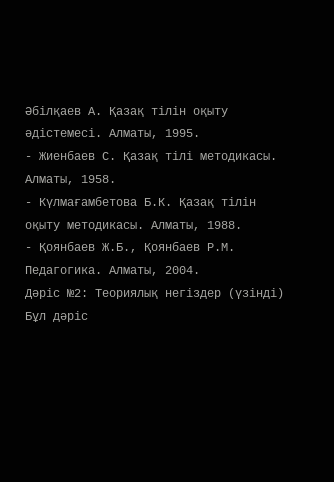Әбілқаев А. Қазақ тілін оқыту әдістемесі. Алматы, 1995.
- Жиенбаев С. Қазақ тілі методикасы. Алматы, 1958.
- Күлмағамбетова Б.К. Қазақ тілін оқыту методикасы. Алматы, 1988.
- Қоянбаев Ж.Б., Қоянбаев Р.М. Педагогика. Алматы, 2004.
Дәріс №2: Теориялық негіздер (үзінді)
Бұл дәріс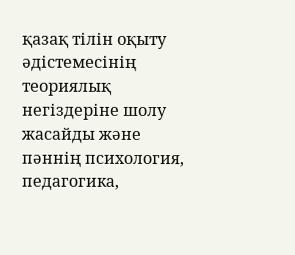қазақ тілін оқыту әдістемесінің теориялық негіздеріне шолу жасайды және пәннің психология, педагогика,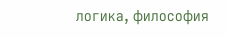логика, философия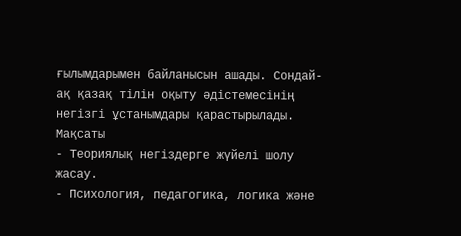ғылымдарымен байланысын ашады. Сондай-ақ қазақ тілін оқыту әдістемесінің негізгі ұстанымдары қарастырылады.
Мақсаты
- Теориялық негіздерге жүйелі шолу жасау.
- Психология, педагогика, логика және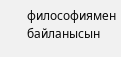философиямен байланысын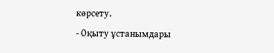көрсету.
- Оқыту ұстанымдары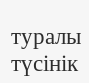туралы түсінік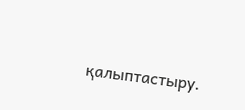қалыптастыру.